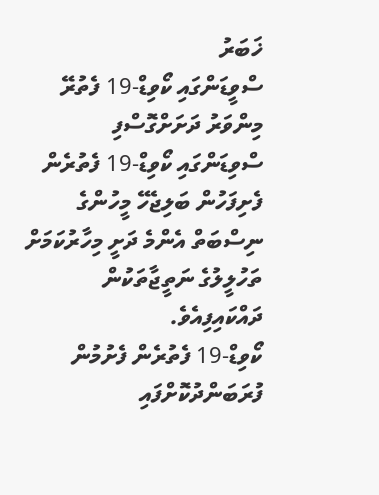ޚަބަރު
ސްވީޑަންގައި ކޯވިޑް-19 ފެތުރޭ މިންވަރު ދަށަށްގޮސްފި
ސްވިޑަންގައި ކޯވިޑް-19 ފެތުރެން ފެށިފަހުން ބަލިޖެހޭ މީހުންގެ ނިސްބަތް އެންމެ ދަށީ މިހާރުކަމަށް ތަހުލީލުގެ ނަތީޖާތަކުން ދައްކައިފިއެވެ.
ކޯވިޑް-19 ފެތުރެން ފެށުމުން ފުރަބަންދުކޮށްފައި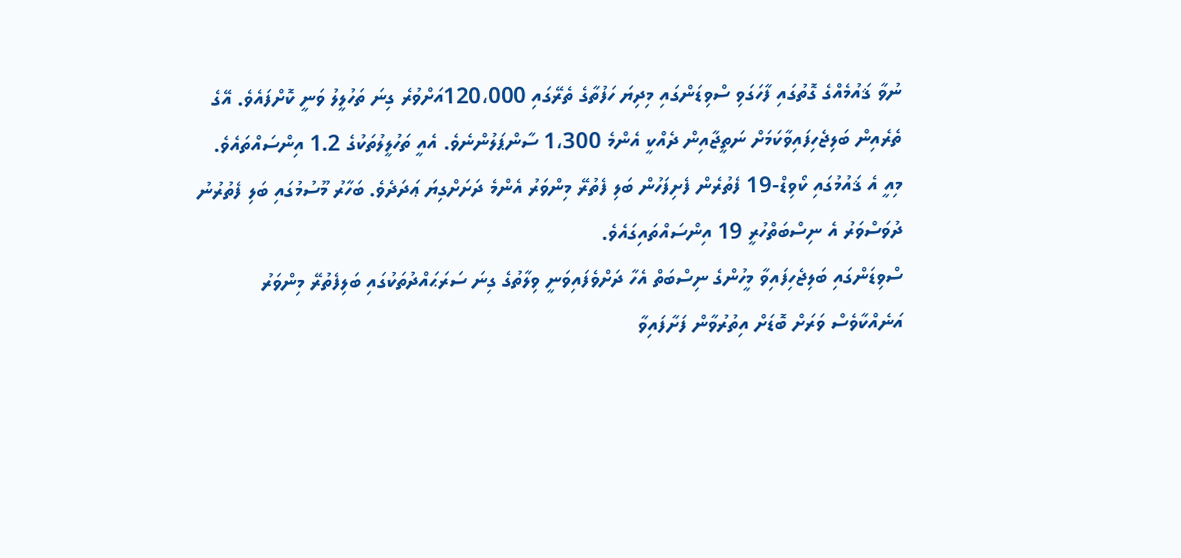ނުވާ ޤައުމެއްގެ ގޮތުގައި ފާހަގަވި ސްވިޑަންގައި މިދިޔަ ހަފުތާގެ ތެރޭގައި 120،000އަށްވުރެ ގިނަ ތަހުލީލު ވަނީ ކޮށްފައެވެ. އޭގެ ތެރެއިން ބަލިޖެހިފައިވާކަމަށް ނަތީޖާއިން ދެއްކީ އެންމެ 1،300 ސާންޕަލުންނެވެ. އެއީ ތަހުލީލުތަކުގެ 1.2 އިންސައްތައެވެ. މިއީ އެ ޤައުމުގައި ކޯވިޑް-19 ފެތުރެން ފެށިފަހުން ބަލި ފެތުރޭ މިންވަރު އެންމެ ދަށަށްގިޔަ ޢަދަދެވެ. ބަހާރު މޫސުމުގައި ބަލި ފެތުރުނު ދުވަސްވަރު އެ ނިސްބަތްހުރީ 19 އިންސައްތައިގައެވެ.
ސްވިޑަންގައި ބަލިޖެހިފައިވާ މީހުންގެ ނިސްބަތް އެހާ ދަށްވެފައިވަނީ ވިލާތުގެ ގިނަ ސަރަޙައްދުތަކުގައި ބަލިފެތުރޭ މިންވަރު އަނެއްކާވެސް ވަރަށް ބޮޑަށް އިތުރުވާން ފަށާފައިވާ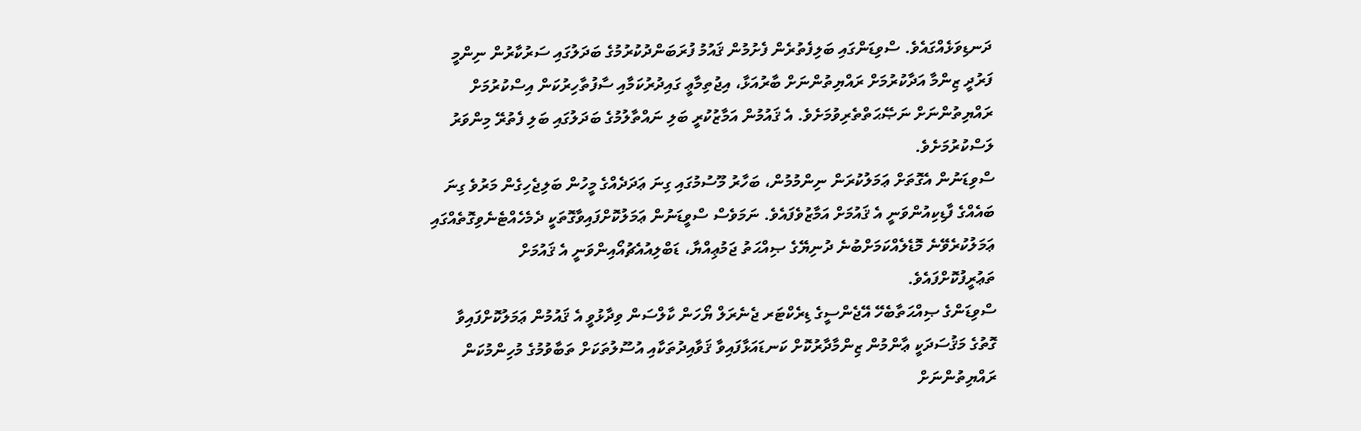ދަނޑިވަޅެއްގައެވެ. ސްވިޑަންގައި ބަލިފެތުރެން ފެށުމުން ޤައުމު ފުރަބަންދުކުރުމުގެ ބަދަލުގައި ސަރުކާރުން ނިންމީ ފަރުދީ ޒިންމާ އަދާކުރުމަށް ރައްޔިތުންނަށް ބާރުއަޅާ، އިޖުތިމާޢީ ގައިދުރުކަމާއި ސާފުތާހިރުކަން އިސްކުރުމަށް ރައްޔިތުންނަށް ނަޞޭޙަތްތެރިވުމަށެވެ. އެ ޤައުމުން އަމާޒުކުރީ ބަލި ނައްތާލުމުގެ ބަދަލުގައި ބަލި ފެތުރޭ މިންވަރު ލަސްކުރުމަށެވެ.
ސްވިޑަނުން އެގޮތަށް ޢަމަލުކުރަން ނިންމުމުން، ބަހާރު މޫސުމުގައި ގިނަ ޢަދަދެއްގެ މީހުން ބަލިޖެހިގެން މަރުވެ ގިނަ ބައެއްގެ ފާޑިކިއުންވަނީ އެ ޤައުމަށް އަމާޒުވެފައެވެ. ނަމަވެސް ސްވީޑަނުން ޢަމަލުކޮށްފައިވާގޮތަކީ ދެމެހެއްޓެނެވިގޮތެއްގައި ޢަމަލުކުރެވޭނެ މޮޑެލެއްކަމަށްބުނެ ދުނިޔޭގެ ޞިއްޙަތު ޖަމުޢިއްޔާ، ޑަބްލިއުއެޗުއޯއިންވަނީ އެ ޤައުމަށް ތަޢުރީފުކޮށްފައެވެ.
ސްވިޑަންގެ ޞިއްޙަތާބެހޭ އޭޖެންސީގެ ޑިރެކްޓަރ ޖެނެރަލް ޔޯހަން ކާލްސަން ވިދާޅުވީ އެ ޤައުމުން ޢަމަލުކޮށްފައިވާ ގޮތުގެ މަޤުސަދަކީ ޢާންމުން ޒިންމާދާރުކޮށް ކަނޑައަޅާފައިވާ ޤަވާއިދުތަކާއި އުސޫލުތަކަށް ތަބާވުމުގެ މުހިންމުކަން ރައްޔިތުންނަށް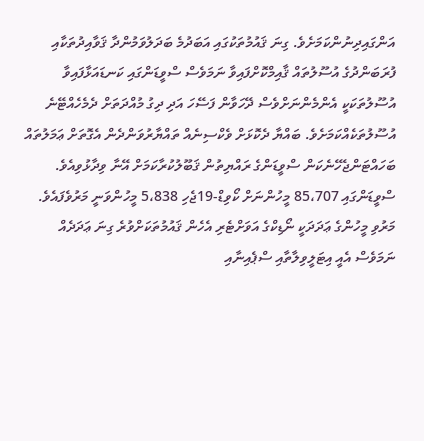އަންގައިދިނުންކަމަށެވެ. ގިނަ ޤައުމުތަކުގައި އަބަދުމެ ބަދަލުވަމުންދާ ޤަވާއިދުތަކާއި ފުރަބަންދުގެ އުސޫލުތައް ޤާއިމްކޮށްފައިވާ ނަމަވެސް ސްވީޑަންގައި ކަނޑައަޅާފައިވާ އުސޫލުތަކަކީ އެންމެންނަށްވެސް ދޭހަވާން ފަސޭހަ އަދި ދިގު މުއްދަތަށް ދެމެހެއްޓޭނެ އުސޫލުތަކެއްކަމަށެވެ. ބައްޔާ ދެކޮޅަށް ވެކްސިނެއް ތައްޔާރުވަންދެން އެގޮތަށް ޢަމަލުތައް ބަހައްޓަންޖެހޭނެކަން ސްވީޑަންގެ ރައްޔިތުން ޤަބޫލުކުރާކަމަށް އޭނާ ވިދާޅުވިއެވެ.
ސްވީޑަންގައި 85،707 މީހުންނަށް ކޯވިޑް-19ޖެހި 5،838 މީހުންވަނީ މަރުވެފައެވެ. މަރުވި މީހުންގެ ޢަދަދަކީ ނޯޑިކްގެ އަވަށްޓެރި އެހެން ޤައުމުތަކަށްވުރެ ގިނަ ޢަދަދެއް ނަމަވެސް އެއީ އިޓަލީވިލާތާއި ސްޕެއިނާއި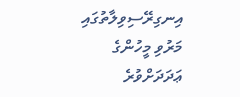އިނގިރޭސިވިލާތުގައި މަރުވި މީހުންގެ ޢަދަދަށްވުރެ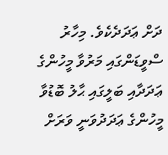ދަށް ޢަދަދެކެވެ. މިހާރު ސްވީޑަންގައި މަރުވާ މީހުންގެ ޢަދަދާއި ބަލީގައި ޙާލު ބޮޑުވާ މީހުންގެ ޢަދަދުވަނީ ވަރަށް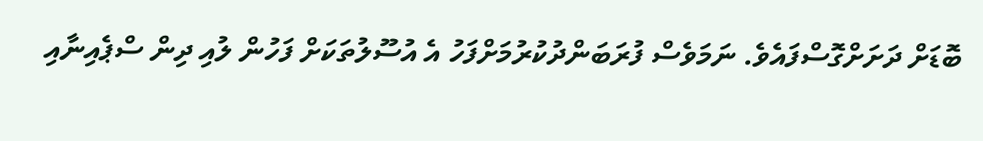ބޮޑަށް ދަށަށްގޮސްފައެވެ. ނަމަވެސް ފުރަބަންދުކުރުމަށްފަހު އެ އުސޫލުތަކަށް ފަހުން ލުއި ދިން ސްޕެއިނާއި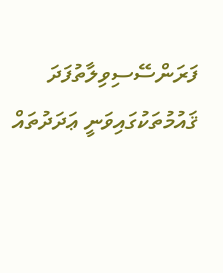ފަރަންސޭސިވިލާތުފަދަ ޤައުމުތަކުގައިވަނީ ޢަދަދުތައް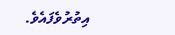އިތުރުވެފައެވެ.